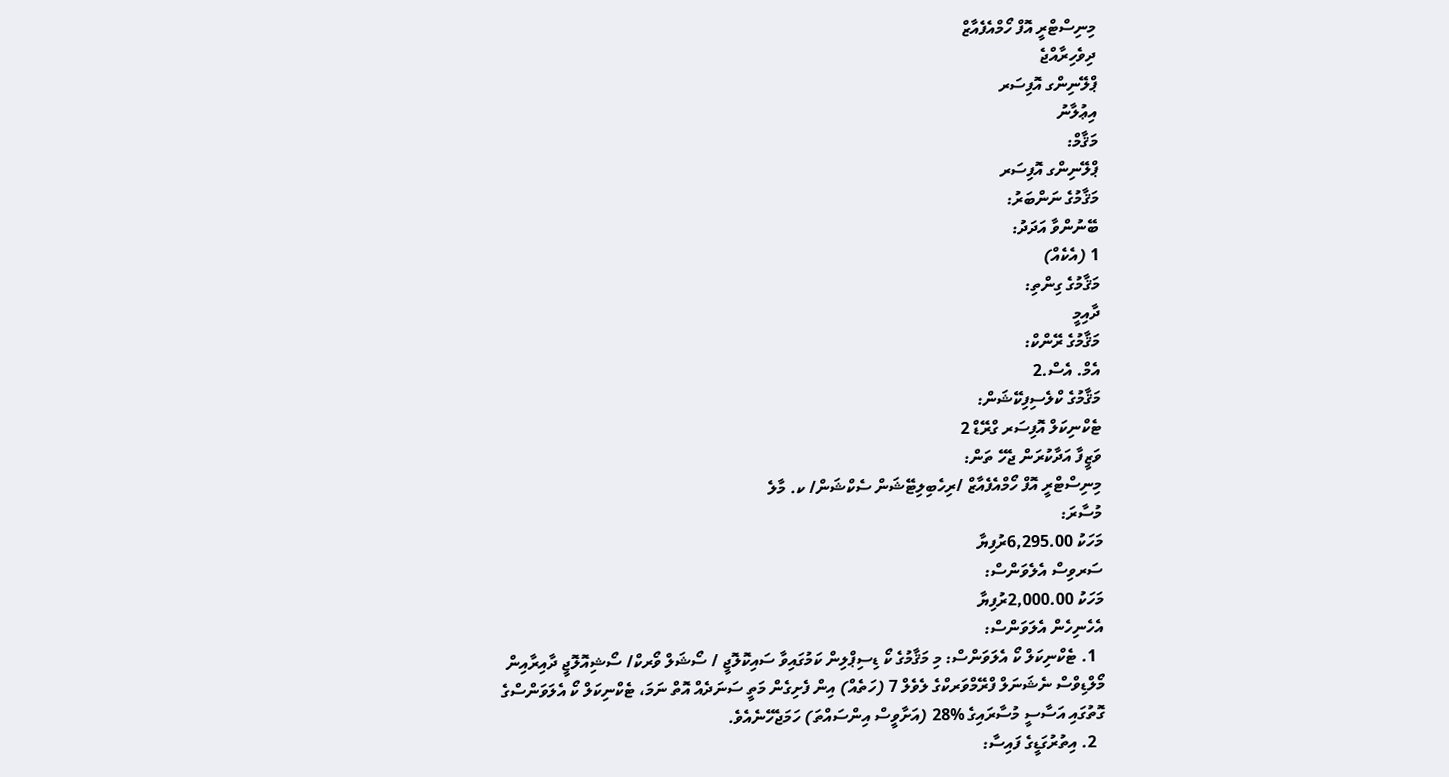މިނިސްޓްރީ އޮފް ހޯމްއެފެއާޒް
ދިވެހިރާއްޖެ
ޕްލޭނިންގ އޮފިސަރ
އިޢުލާނު
މަޤާމް:
ޕްލޭނިންގ އޮފިސަރ
މަޤާމުގެ ނަންބަރު:
ބޭނުންވާ އަދަދު:
1 (އެކެއް)
މަޤާމުގެ ގިންތި:
ދާއިމީ
މަޤާމުގެ ރޭންކް:
އެމް. އެސް.2
މަޤާމުގެ ކްލެސިފިކޭޝަން:
ޓެކްނިކަލް އޮފިސަރ ގްރޭޑް 2
ވަޒީފާ އަދާކުރަން ޖެހޭ ތަން:
މިނިސްޓްރީ އޮފް ހޯމްއެފެއާޒް /ރިހެބިލިޓޭޝަން ސެކްޝަން/ ކ. މާލެ
މުސާރަ:
މަހަކު 6,295.00ރުފިޔާ
ސަރވިސް އެލެވަންސް:
މަހަކު 2,000.00ރުފިޔާ
އެހެނިހެން އެލަވަންސް:
  1. ޓެކްނިކަލް ކޯ އެލަވަންސް: މި މަޤާމުގެ ކޯ ޑިސިޕްލިން ކަމުގައިވާ ސައިކޮލޮޖީ / ސޯޝަލް ވޯރކް/ ސޯޝިއޮލޮޖީ ދާއިރާއިން މޯލްޑިވްސް ނެޝަނަލް ފްރޭމްވަރކްގެ ލެވެލް 7 (ހަތެއް) އިން ފެށިގެން މަތީ ސަނަދެއް އޮތް ނަމަ، ޓެކްނިކަލް ކޯ އެލަވަންސްގެ ގޮތުގައި އަސާސީ މުސާރައިގެ %28 (އަށާވީސް އިންސައްތަ) ހަމަޖެހޭނެއެވެ.
  2. އިތުރުގަޑީގެ ފައިސާ: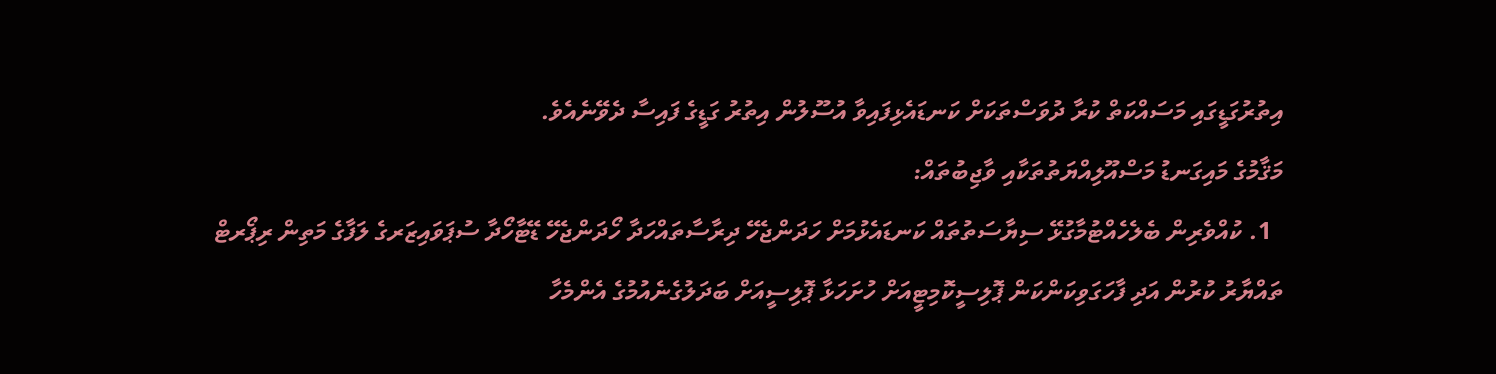އިތުރުގަޑީގައި މަސައްކަތް ކުރާ ދުވަސްތަކަށް ކަނޑައެޅިފައިވާ އުސޫލުން އިތުރު ގަޑީގެ ފައިސާ ދެވޭނެއެވެ.
މަޤާމުގެ މައިގަނޑު މަސްއޫލިއްޔަތުތަކާއި ވާޖިބުތައް:
  1. ކުއްވެރިން ބެލެހެއްޓުމާގުޅޭ ސިޔާސަތުތައް ކަނޑައެޅުމަށް ހަދަންޖެހޭ ދިރާސާތައްހަދާ ހޯދަންޖެހޭ ޑޭޓާހޯދާ ސުޕަވައިޒަރގެ ލަފާގެ މަތިން ރިޕޯރޓް ތައްޔާރު ކުރުން އަދި ފާހަގަވިކަންކަން ޕޮލިސީކޮމިޓީއަށް ހުށަހަޅާ ޕޮލިސީއަށް ބަދަލުގެނެއުމުގެ އެންމެހާ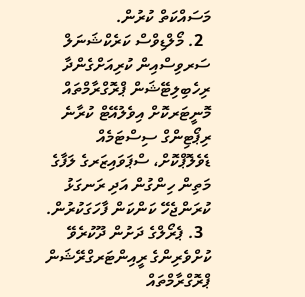މަސައްކަތް ކުރުން.
  2. މޯލްޑިވްސް ކަރެކްޝަނަލް ސަރވިސްއިން ކުރިއަށްގެންދާ ރިހެބިލިޓޭޝަން ޕްރޮގްރާމްތައް މޮނީޓަރކޮށް އިވެލުއޭޓް ކުރާނެ ރިޕޯޓިންގް ސިސްޓަމެއް ޑެވެލޮޕްކޮށް، ސްޕަވައިޒަރގެ ލަފާގެ މަތިން ހިންގުން އަދި ރަނގަޅު ކުރަންޖެހޭ ކަންކަން ފާހަގަކުރުން.
  3. ޕެރޯލްގެ ދަށުން ދޫކުރެވޭ ކުށްވެރިންގެ ރީއިންޓަރގްރޭޝަން ޕްރޮގްރާމްތައް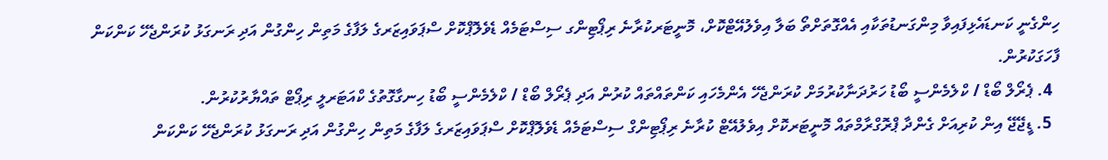ހިންގެނީ ކަނޑައެޅިފައިވާ މިންގަނޑުތަކާއި އެއްގޮތަށްތޯ ބަލާ އިވެލުއޭޓްކޮށް، މޮނީޓަރކުރާނެ ރިޕޯޓިންގ ސިސްޓަމެއް ޑެވެލޮޕްކޮށް ސްޕަވައިޒަރގެ ލަފާގެ މަތިން ހިންގުން އަދި ރަނގަޅު ކުރަންޖެހޭ ކަންކަން ފާހަގަކުރުން.
  4. ޕެރޯލް ބޯޑް / ކްލެމެންސީ ބޯޑު ހަރުދަނާކުރުމަށް ކުރަންޖެހޭ އެންމެހައި ކަންތައްތައް ކުރުން އަދި ޕެރޯލް ބޯޑް / ކްލެމެންސީ ބޯޑު ހިނގާގޮތުގެ ކްއަޓަރލީ ރިޕޯޓް ތައްޔާރުކުރުން.
  5. ޑީޖޭޖޭ އިން ކުރިއަށް ގެންދާ ޕްރޮގްރާމްތައް މޮނީޓަރކޮށް އިވެލުއޭޓް ކުރާނެ ރިޕޯޓިންގް ސިސްޓަމެއް ޑެވެލޮޕްކޮށް ސްޕަވައިޒަރގެ ލަފާގެ މަތިން ހިންގުން އަދި ރަނގަޅު ކުރަންޖެހޭ ކަންކަން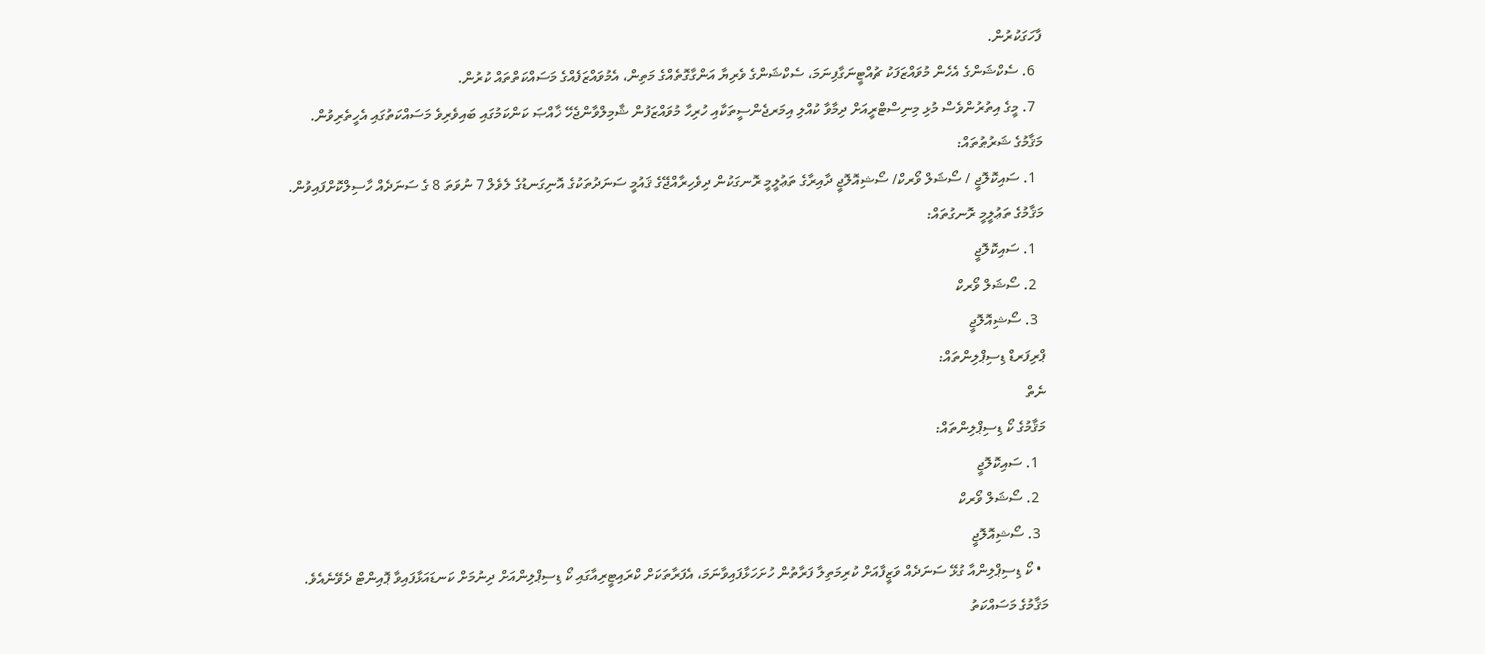ފާހަގަކުރުން.
  6. ސެކްޝަންގެ އެހެން މުވައްޒަފަކު ޗުއްޓީނަގާފިނަމަ، ސެކްޝަންގެ ވެރިޔާ އަންގާގޮތެއްގެ މަތިން، އެމުވައްޒަފެއްގެ މަސައްކަތްތައް ކުރުން.
  7. މީގެ އިތުރުންވެސް މުޅި މިނިސްޓްރީއަށް ދިމާވާ ކުއްލި އިމަރޖެންސީތަކާއި ހުރިހާ މުވައްޒަފުން ޝާމިލްވާންޖެހޭ ޚާއްޞަ ކަންކަމުގައި ބައިވެރިވެ މަސައްކަތުގައި އެހީތެރިވުން.
މަޤާމުގެ ޝަރުޠުތައް:
  1. ސައިކޮލޮޖީ / ސޯޝަލް ވޯރކް/ ސޯޝިއޮލޮޖީ ދާއިރާގެ ތަޢުލީމީ ރޮނގަކުން ދިވެހިރާއްޖޭގެ ޤައުމީ ސަނަދުތަކުގެ އޮނިގަނޑުގެ ލެވެލް 7 ނުވަތަ 8 ގެ ސަނަދެއް ހާސިލްކޮށްފައިވުން.
މަޤާމުގެ ތަޢުލީމީ ރޮނގުތައް:
  1. ސައިކޮލޮޖީ
  2. ސޯޝަލް ވޯރކް
  3. ސޯޝިއޮލޮޖީ
ޕްރިފަރޑް ޑިސިޕްލިންތައް:
ނެތް
މަޤާމުގެ ކޯ ޑިސިޕްލިންތައް:
  1. ސައިކޮލޮޖީ
  2. ސޯޝަލް ވޯރކް
  3. ސޯޝިއޮލޮޖީ
  • ކޯ ޑިސިޕްލިންއާ ގުޅޭ ސަނަދެއް ވަޒީފާއަށް ކުރިމަތިލާ ފަރާތުން ހުށަހަޅާފައިވާނަމަ، އެފަރާތަކަށް ކްރައިޓީރިއާގައި ކޯ ޑިސިޕްލިންއަށް ދިނުމަށް ކަނޑައަޅާފައިވާ ޕޮއިންޓް ދެވޭނެއެވެ.
މަޤާމުގެ މަސައްކަތު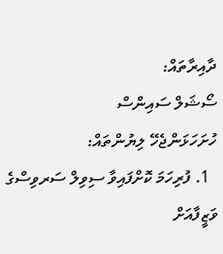ދާއިރާތައް:
ސޯޝަލް ސައިންސް
ހުށަހަޅަންޖެހޭ ލިޔުންތައް:
  1. ފުރިހަމަ ކޮށްފައިވާ ސިވިލް ސަރވިސްގެ ވަޒީފާއަށް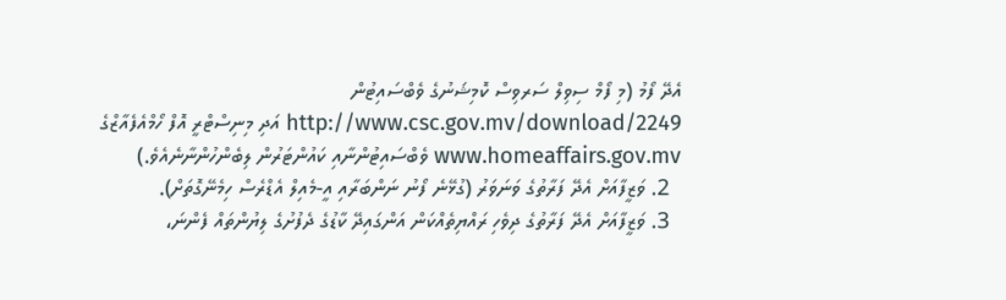އެދޭ ފޯމު (މި ފޯމް ސިވިލް ސަރވިސް ކޮމިޝަނުގެ ވެބްސައިޓުން http://www.csc.gov.mv/download/2249 އަދި މިނިސްޓްރީ އޮފް ހޯމްއެފެއާޒްގެ www.homeaffairs.gov.mv ވެބްސައިޓުންނާއި ކައުންޓަރުން ލިބެންހުންނާނެއެވެ.)
  2. ވަޒީފާއަށް އެދޭ ފަރާތުގެ ވަނަވަރު (ގުޅޭނެ ފޯނު ނަންބަރާއި އީ-މެއިލް އެޑްރެސް ހިމެނޭގޮތަށް).
  3. ވަޒީފާއަށް އެދޭ ފަރާތުގެ ދިވެހި ރައްޔިތެއްކަން އަންގައިދޭ ކާޑުގެ ދެފުށުގެ ލިޔުންތައް ފެންނަ،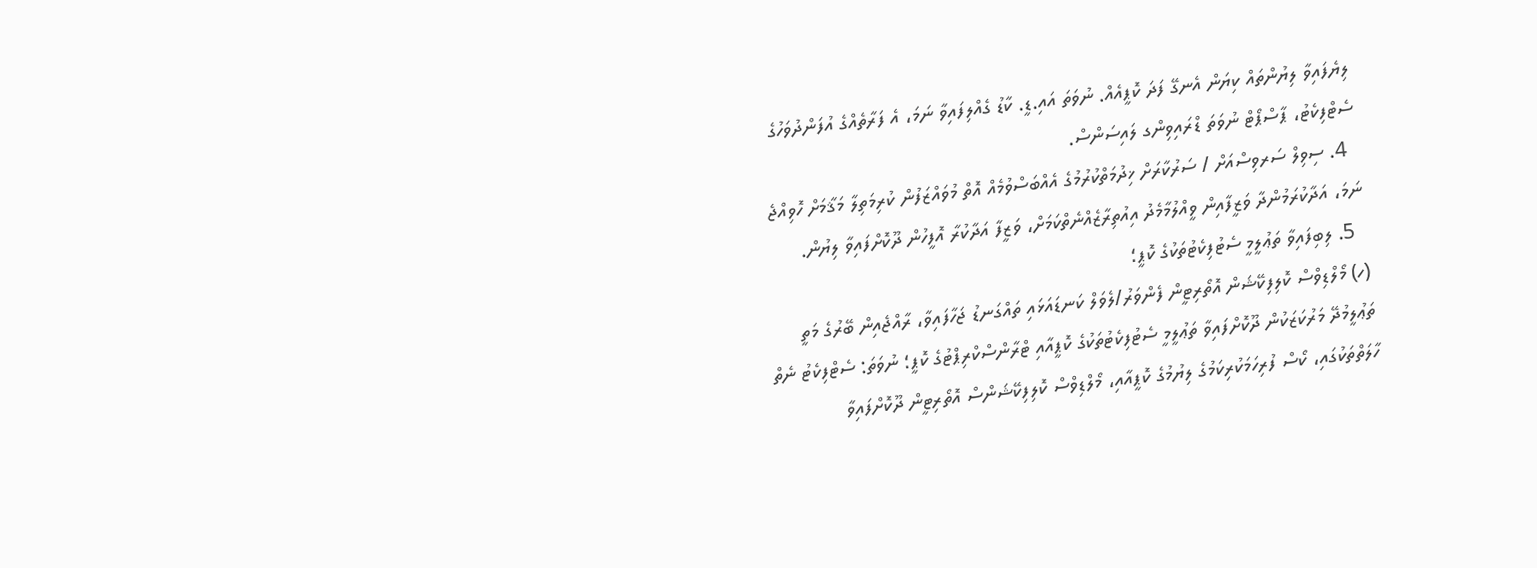ލިޔެފައިވާ ލިޔުންތައް ކިޔަން އެނގޭ ފަދަ ކޮޕީއެއް. ނުވަތަ އައި.ޑީ. ކާޑު ގެއްލިފައިވާ ނަމަ، އެ ފަރާތެއްގެ އުފަންދުވަހުގެ ސެޓްފިކެޓު، ޕާސްޕޯޓް ނުވަތަ ޑްރައިވިންގ ލައިސަންސް.
  4. ސިވިލް ސަރވިސްއަށް / ސަރުކާރަށް ޚިދުމަތްކުރުމުގެ އެއްބަސްވުމެއް އޮތް މުވައްޒަފުން ކުރިމަތިލާ މަޤާމަށް ހޮވިއްޖެ ނަމަ، އަދާކުރަމުންދާ ވަޒީފާއިން ވީއްލުމާމެދު އިއުތިރާޒެއްނެތްކަމަށް، ވަޒީފާ އަދާކުރާ އޮފީހުން ދޫކޮށްފައިވާ ލިޔުން.
  5. ލިބިފައިވާ ތަޢުލީމީ ސެޓުފިކެޓުތަކުގެ ކޮޕީ؛
(ހ) މޯލްޑިވްސް ކޮލިފިކޭޝަން އޮތޯރިޓީން ފެންވަރު/ލެވަލް ކަނޑައަޅައި ތައްގަނޑު ޖަހާފައިވާ، ރާއްޖެއިން ބޭރުގެ މަތީ ތަޢުލީމުދޭ މަރުކަޒަކުން ދޫކޮށްފައިވާ ތަޢުލީމީ ސެޓުފިކެޓުތަކުގެ ކޮޕީއާއި ޓްރާންސްކްރިޕްޓުގެ ކޮޕީ؛ ނުވަތަ: ސެޓްފިކެޓު ނެތް ހާލަތްތަކުގައި، ކޯސް ފުރިހަމަކުރިކަމުގެ ލިޔުމުގެ ކޮޕީއާއި، މޯލްޑިވްސް ކޮލިފިކޭޝަންސް އޮތޯރިޓީން ދޫކޮށްފައިވާ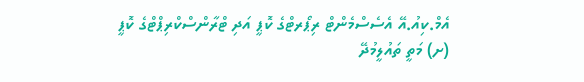އެމް.ކިއު.އޭ އެސެސްމެންޓް ރިޕޯރޓްގެ ކޮޕީ އަދި ޓްރާންސްކްރިޕްޓްގެ ކޮޕީ
(ށ) މަތީ ތައުލީމުދޭ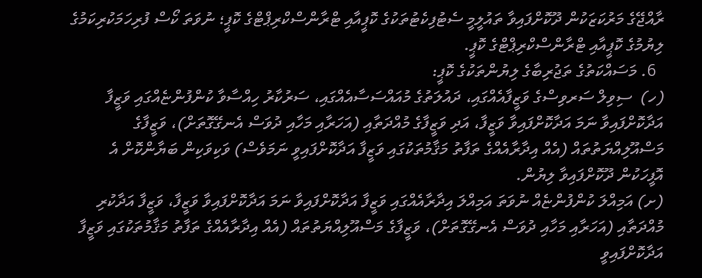ރާއްޖޭގެ މަރުކަޒަކުން ދޫކޮށްފައިވާ ތައުލީމީ ސެޓުފިކެޓުތަކުގެ ކޮޕީއާއި ޓްރާންސްކްރިޕްޓްގެ ކޮޕީ؛ ނުވަތަ ކޯސް ފުރިހަމަކުރިކަމުގެ ލިޔުމުގެ ކޮޕީއާއި ޓްރާންސްކްރިޕްޓްގެ ކޮޕީ.
  6. މަސައްކަތުގެ ތަޖުރިބާގެ ލިޔުންތަކުގެ ކޮޕީ:
(ހ)  ސިވިލް ސަރވިސްގެ ވަޒީފާއެއްގައި، ދައުލަތުގެ މުއައްސަސާއެއްގައި، ސަރުކާރު ހިއްސާވާ ކުންފުންޏެއްގައި ވަޒީފާ އަދާކޮށްފައިވާ ނަމަ އަދާކޮށްފައިވާ ވަޒީފާ، އަދި ވަޒީފާގެ މުއްދަތާއި (އަހަރާއި މަހާއި ދުވަސް އެނގޭގޮތަށް)، ވަޒީފާގެ މަސްއޫލިއްޔަތުތައް (އެއް އިދާރާއެއްގެ ތަފާތު މަޤާމުތަކުގައި ވަޒީފާ އަދާކޮށްފައިވީ ނަމަވެސް) ވަކިވަކިން ބަޔާންކޮށް އެ އޮފީހަކުން ދޫކޮށްފައިވާ ލިޔުން.
(ށ) އަމިއްލަ ކުންފުންޏެއް ނުވަތަ އަމިއްލަ އިދާރާއެއްގައި ވަޒީފާ އަދާކޮށްފައިވާ ނަމަ އަދާކޮށްފައިވާ ވަޒީފާ، ވަޒީފާ އަދާކުރި މުއްދަތާއި (އަހަރާއި މަހާއި ދުވަސް އެނގޭގޮތަށް)، ވަޒީފާގެ މަސްއޫލިއްޔަތުތައް (އެއް އިދާރާއެއްގެ ތަފާތު މަޤާމުތަކުގައި ވަޒީފާ އަދާކޮށްފައިވީ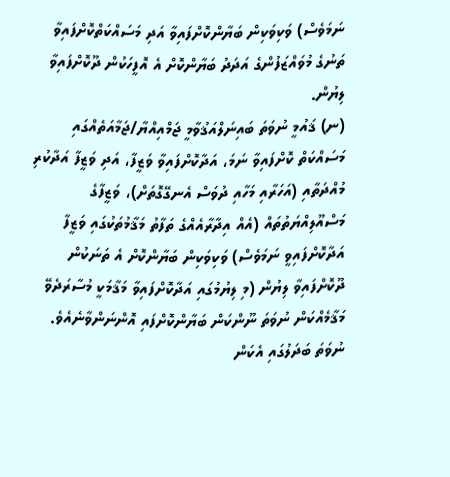ނަމަވެސް) ވަކިވަކިން ބަޔާންކޮށްފައިވާ އަދި މަސައްކަތްކޮށްފައިވާ ތަނުގެ މުވައްޒަފުންގެ އަދަދު ބަޔާންކޮށް އެ އޮފީހަކުން ދޫކޮށްފައިވާ ލިޔުން.
(ނ) ޤައުމީ ނުވަތަ ބައިނަލްއަޤުވާމީ ޖަމްއިއްޔާ/ޖަމާއަތެއްގައި މަސައްކަތް ކޮށްފައިވާ ނަމަ، އަދާކޮށްފައިވާ ވަޒީފާ، އަދި ވަޒީފާ އަދާކުރި މުއްދަތާއި (އަހަރާއި މަހާއި ދުވަސް އެނގޭގޮތަށް)، ވަޒީފާގެ މަސްއޫލިއްޔަތުތައް (އެއް އިދާރާއެއްގެ ތަފާތު މަޤާމުތަކުގައި ވަޒީފާ އަދާކޮށްފައިވީ ނަމަވެސް) ވަކިވަކިން ބަޔާންކޮށް އެ ތަނަކުން ދޫކޮށްފައިވާ ލިޔުން (މި ލިޔުމުގައި އަދާކޮށްފައިވާ މަޤާމަކީ މުސާރަދެވޭ މަޤާމެއްކަން ނުވަތަ ނޫންކަން ބަޔާންކޮށްފައި އޮންނަންވާނެއެވެ. ނުވަތަ ބަދަލުގައި އެކަން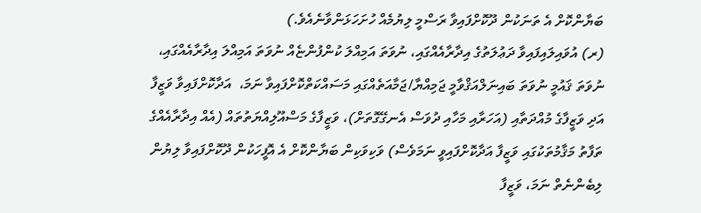ބަޔާންކޮށް އެ ތަނަކުން ދޫކޮށްފައިވާ ރަސްމީ ލިޔުމެއް ހުށަހަޅަންވާނެއެވެ.)
(ރ) އުވައިލައިފައިވާ ދަޢުލަތުގެ އިދާރާއެއްގައި، ނުވަތަ އަމިއްލަ ކުންފުންޏެއް ނުވަތަ އަމިއްލަ އިދާރާއެއްގައި، ނުވަތަ ޤައުމީ ނުވަތަ ބައިނަލްއަޤްވާމީ ޖަމިއްޔާ/ޖަމާއަތެއްގައި މަސައްކަތްކޮށްފައިވާ ނަމަ،  އަދާކޮށްފައިވާ ވަޒީފާ އަދި ވަޒީފާގެ މުއްދަތާއި (އަހަރާއި މަހާއި ދުވަސް އެނގޭގޮތަށް)، ވަޒީފާގެ މަސްއޫލިއްޔަތުތައް (އެއް އިދާރާއެއްގެ ތަފާތު މަޤާމުތަކުގައި ވަޒީފާ އަދާކޮށްފައިވީ ނަމަވެސް) ވަކިވަކިން ބަޔާންކޮށް އެ އޮފީހަކުން ދޫކޮށްފައިވާ ލިޔުން ލިބެންނެތް ނަމަ، ވަޒީފާ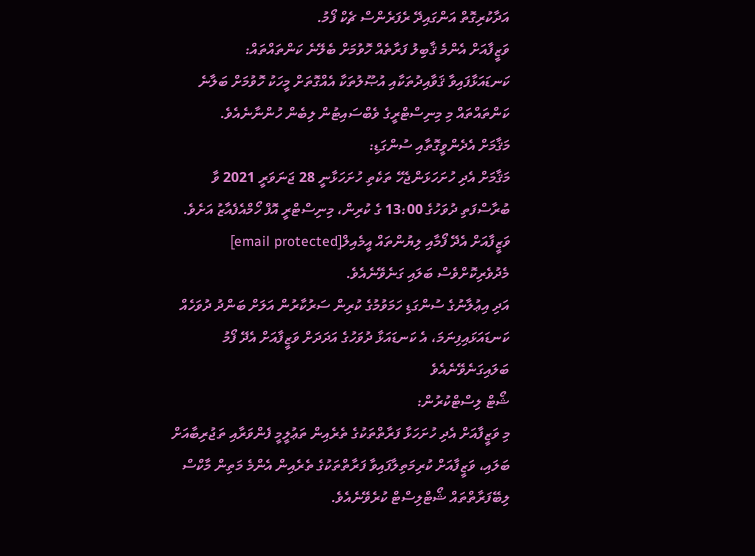އަދާކުރިގޮތް އަންގައިދޭ ރެފަރެންސް ޗެކް ފޯމު.
ވަޒީފާއަށް އެންމެ ޤާބިލު ފަރާތެއް ހޮވުމަށް ބެލޭނެ ކަންތައްތައް:
ކަނޑައަޅާފައިވާ ޤަވާއިދުތަކާއި އުޞޫލުތަކާ އެއްގޮތަށް މީހަކު ހޮވުމަށް ބަލާނެ ކަންތައްތައް މި މިނިސްޓްރީގެ ވެބްސައިޓުން ލިބެން ހުންނާނެއެވެ.
މަޤާމަށް އެދެންވީގޮތާއި ސުންގަޑި:
މަޤާމަށް އެދި ހުށަހަޅަންޖެހޭ ތަކެތި ހުށަހަޅާނީ 28 ޖަނަވަރީ 2021 ވާ ބުރާސްފަތި ދުވަހުގެ 13:00 ގެ ކުރިން، މިނިސްޓްރީ އޮފް ހޯމްއެފެއާޒު އަށެވެ. ވަޒީފާއަށް އެދޭ ފޯމާއި ލިޔުންތައް އީމެއިލް[email protected]  މެދުވެރިކޮށްވެސް ބަލައި ގަނެވޭނެއެވެ.
އަދި އިޢުލާނުގެ ސުންގަޑި ހަމަވުމުގެ ކުރިން ސަރުކާރުން އަލަށް ބަންދު ދުވަހެއް ކަނޑައަޅައިފިނަމަ، އެ ކަނޑައަޅާ ދުވަހުގެ އަދަދަށް ވަޒީފާއަށް އެދޭ ފޯމު ބަލައިގަނެވޭނެއެވެ
ޝޯޓް ލިސްޓްކުރުން:
މި ވަޒީފާއަށް އެދި ހުށަހަޅާ ފަރާތްތަކުގެ ތެރެއިން ތަޢުލީމީ ފެންވަރާއި ތަޖުރިބާއަށް ބަލައި، ވަޒީފާއަށް ކުރިމަތިލާފައިވާ ފަރާތްތަކުގެ ތެރެއިން އެންމެ މަތިން މާކްސް ލިބޭފަރާތްތައް ޝޯޓްލިސްޓް ކުރެވޭނެއެވެ.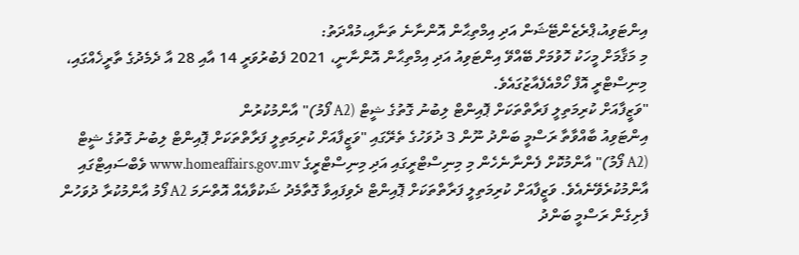އިންޓަވިއު،ޕްރެޒެންޓޭޝަން އަދި އިމްތިޙާން އޮންނާނެ ތަނާއި،މުއްދަތު:
މި މަޤާމަށް މީހަކު ހޮވުމަށް ބޭއްވޭ އިންޓަވިއު އަދި އިމްތިޙާން އޮންނާނީ، 2021 ފެބުރުވަރީ 14 އާއި 28 އާ ދެމެދުގެ ތާރީޚެއްގައި، މިނިސްޓްރީ އޮފް ހޯމްއެފެއާޒުގައެވެ.
"ވަޒީފާއަށް ކުރިމަތިލީ ފަރާތްތަކަށް ޕޮއިންޓް ލިބުނު ގޮތުގެ ޝީޓް (A2 ފޯމު)" އާންމުކުރުން
އިންޓަވިއު ބާއްވާތާ ރަސްމީ ބަންދު ނޫން 3 ދުވަހުގެ ތެރޭގައި "ވަޒީފާއަށް ކުރިމަތިލީ ފަރާތްތަކަށް ޕޮއިންޓް ލިބުނު ގޮތުގެ ޝީޓް (A2 ފޯމު)" އާންމުކޮށް ފެންނާނެހެން މި މިނިސްޓްރީގައި އަދި މިނިސްޓްރީގެ www.homeaffairs.gov.mv ވެބްސައިޓްގައި އާންމުކުރެވޭނެއެވެ. ވަޒީފާއަށް ކުރިމަތިލީ ފަރާތްތަކަށް ޕޮއިންޓް ދެވިފައިވާ ގޮތާމެދު ޝަކުވާއެއް އޮތްނަމަ A2 ފޯމު އާންމުކުރާ ދުވަހުން ފެށިގެން ރަސްމީ ބަންދު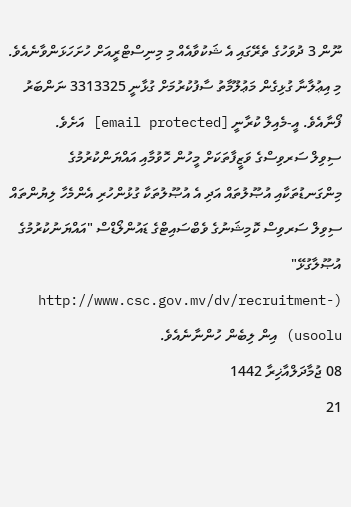ނޫން 3 ދުވަހުގެ ތެރޭގައި އެ ޝަކުވާއެއް މި މިނިސްޓްރީއަށް ހުށަހަޅަންވާނެއެވެ.
މި އިޢުލާނާ ގުޅިގެން މަޢުލޫމާތު ސާފުކުރުމަށް ގުޅާނީ 3313325 ނަންބަރު ފޯނާއެވެ. އީ-މެއިލް ކުރާނީ [email protected] އަށެވެ.
ސިވިލް ސަރވިސްގެ ވަޒީފާތަކަށް މީހުން ހޮވުމާއި އައްޔަންކުރުމުގެ މިންގަނޑުތަކާއި އުޞޫލުތައް އަދި އެ އުޞޫލުތަކާ ގުޅުންހުރި އެންމެހާ ލިޔުންތައް ސިވިލް ސަރވިސް ކޮމިޝަނުގެ ވެބްސައިޓްގެ ޑައުންލޯޑްސް "އައްޔަނުކުރުމުގެ އުޞޫލާގުޅޭ" (http://www.csc.gov.mv/dv/recruitment-usoolu) އިން ލިބެން ހުންނާނެއެވެ.
08 ޖުމާދަލްއާޚިރާ 1442
21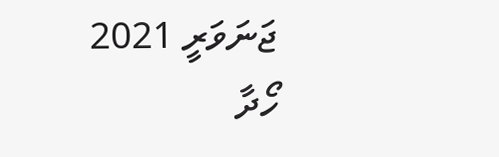ޖަނަވަރީ 2021
ހޯދާ